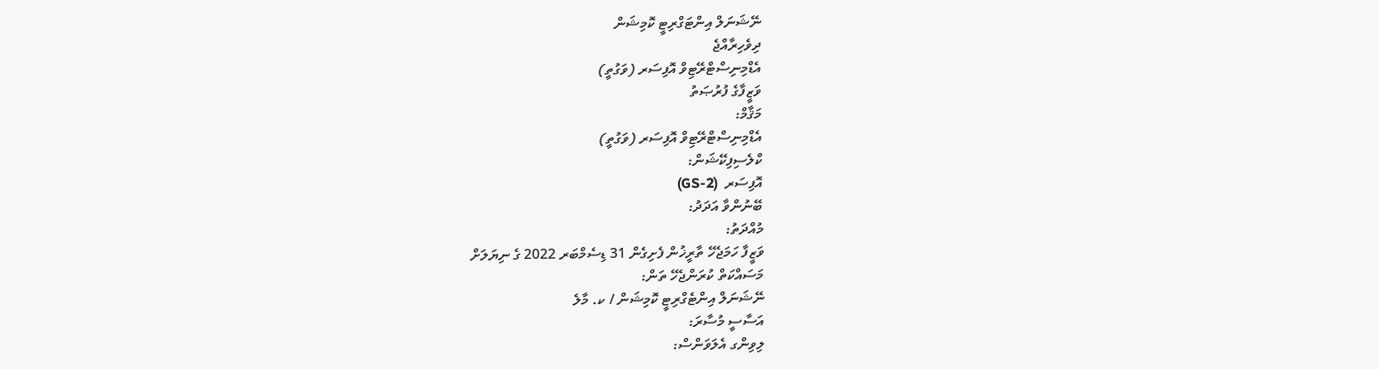ނޭޝަނަލް އިންޓަގްރިޓީ ކޮމިޝަން
ދިވެހިރާއްޖެ
އެޑްމިނިސްޓްރޭޓިވް އޮފިސަރ (ވަގުތީ)
ވަޒީފާގެ ފުރުޞަތު
މަޤާމް:
އެޑްމިނިސްޓްރޭޓިވް އޮފިސަރ (ވަގުތީ)
ކްލެސިފިކޭޝަން:
އޮފިސަރ  (GS-2)
ބޭނުންވާ އަދަދު:
މުއްދަތު:
ވަޒީފާ ހަމަޖެހޭ ތާރީޚުން ފެށިގެން 31 ޑިސެމްބަރ 2022 ގެ ނިޔަލަށް
މަސައްކަތް ކުރަންޖެހޭ ތަން:
ނޭޝަނަލް އިންޓެގްރިޓީ ކޮމިޝަން / ކ. މާލެ
އަސާސީ މުސާރަ:
ލިވިންގ އެލަވަންސް: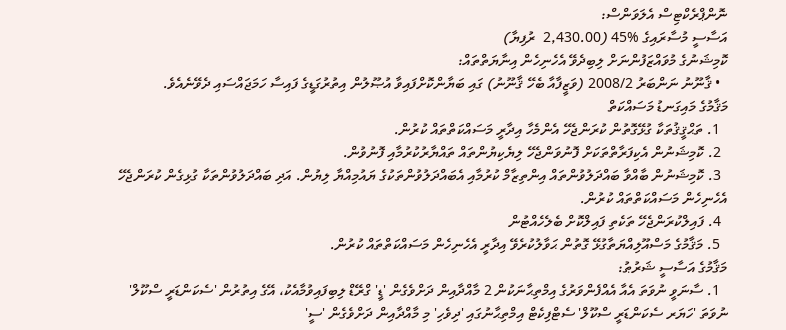ނޮންޕްރެކްޓިސް އެލަވަންސް:
އަސާސީ މުސާރައިގެ %45 (2,430.00  ރުފިޔާ)
ކޮމިޝަނުގެ މުވައްޒަފުންނަށް ލިބިދެވޭ އެހެނިހެން އިނާޔަތްތައް:
  • ޤާނޫނު ނަންބަރު 2008/2 (ވަޒީފާއާ ބެހޭ ޤާނޫނު) ގައި ބަޔާންކޮށްފައިވާ އުޞޫލުން އިތުރުގަޑީގެ ފައިސާ ހަމަޖައްސައި ދެވޭނެއެވެ.
މަޤާމުގެ މައިގަނޑު މަސައްކަތް
  1. ތަޙްޤީޤުތަކާ ގުޅޭގޮތުން ކުރަންޖެހޭ އެންމެހާ އިދާރީ މަސައްކަތްތައް ކުރުން.
  2. ކޮމިޝަނުން އެކިފަރާތްތަކަށް ފޮނުވަންޖެހޭ ލިޔެކިޔުންތައް ތައްޔާރުކުރުމާއި ފޮނުވުން.
  3. ކޮމިޝަނުން ބާއްވާ ބައްދަލުވުންތައް އިންތިޒާމް ކުރުމާއި އެބައްދަލުވުންތަކުގެ ޔައުމިއްޔާ ލިޔުން. އަދި ބައްދަލުވުންތަކާ ގުޅިގެން ކުރަންޖެހޭ އެހެނިހެން މަސައްކަތްތައް ކުރުން.
  4. ފައިލްކުރަންޖެހޭ ތަކެތި ފައިލްކޮށް ބެލެހެއްޓުން
  5. މަޤާމުގެ މަސްއޫލިއްޔަތާގުޅޭ ގޮތުން ޙަވާލުކުރެވޭ އިދާރީ އެހެނިހެން މަސައްކަތްތައް ކުރުން.
މަޤާމުގެ އަސާސީ ޝަރުޠު:
  1. ސާނަވީ ނުވަތަ އެއާ އެއްފެންވަރުގެ އިމްތިޙާނަކުން 2 މާއްދާއިން ދަށްވެގެން 'ޑީ' ގްރޭޑް ލިބިފައިވުމާއެކު، އޭގެ އިތުރުން 'ސެކަންޑަރީ ސްކޫލް' ނުވަތަ 'ހަޔަރ ސެކަންޑަރީ ސްކޫލް' ސެޓްފިކެޓް އިމްތިޙާނުގައި 'ދިވެހި' މި މާއްދާއިން ދަށްވެގެން 'ސީ'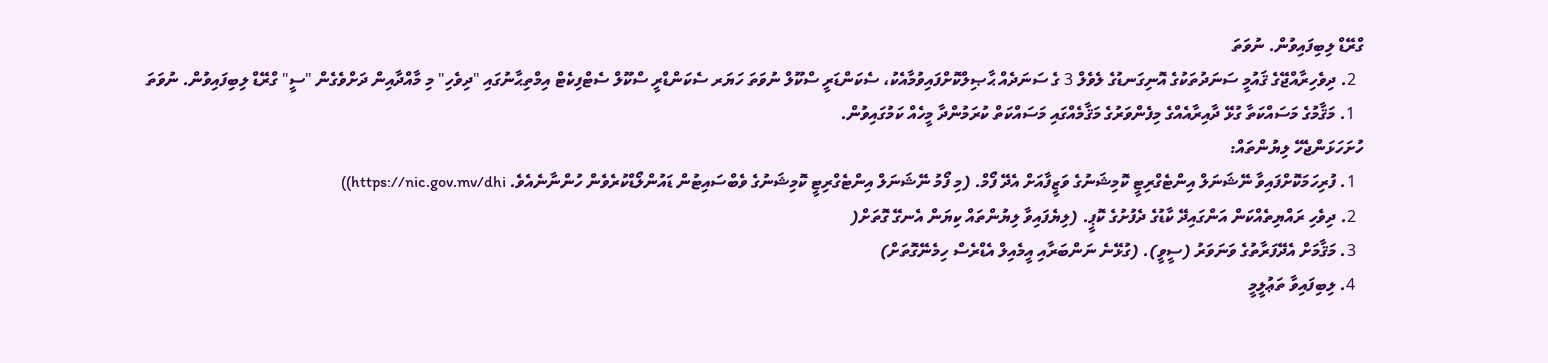ގްރޭޑް ލިބިފައިވުން. ނުވަތަ
  2. ދިވެހިރާއްޖޭގެ ޤައުމީ ސަނަދުތަކުގެ އޮނިގަނޑުގެ ލެވެލް 3 ގެ ސަނަދެއް ޙާޞިލްކޮށްފައިވުމާއެކު، ސެކަންޑަރީ ސްކޫލް ނުވަތަ ހަޔަރ ސެކަންޑްރީ ސްކޫލް ސެޓްފިކެޓް އިމްތިޙާނުގައި "ދިވެހި" މި މާއްދާއިން ދަށްވެގެން "ސީ" ގްރޭޑް ލިބިފައިވުން. ނުވަތަ
  1. މަޤާމުގެ މަސައްކަތާ ގުޅޭ ދާއިރާއެއްގެ މިފެންވަރުގެ މަޤާމެއްގައި މަސައްކަތް ކުރަމުންދާ މީހެއް ކަމުގައިވުން.
ހުށަހަޅަންޖެހޭ ލިޔުންތައް:
  1. ފުރިހަމަކޮށްފައިވާ ނޭޝަނަލް އިންޓެގްރިޓީ ކޮމިޝަނުގެ ވަޒީފާއަށް އެދޭ ފޯމް. (މި ފޯމު ނޭޝަނަލް އިންޓެގްރިޓީ ކޮމިޝަނުގެ ވެބްސައިޓުން ޑައުންލޯޑްކުރެވެން ހުންނާނެއެވެ. https://nic.gov.mv/dhi))
  2. ދިވެހި ރައްޔިތެއްކަން އަންގައިދޭ ކާޑުގެ ދެފުށުގެ ކޮޕީ. (ލިޔެފައިވާ ލިޔުންތައް ކިޔަން އެނގޭ ގޮތަށް(
  3. މަޤާމަށް އެދޭފަރާތުގެ ވަނަވަރު (ސީވީ). (ގުޅޭނެ ނަންބަރާއި އީމެއިލް އެޑްރެސް ހިމެނޭގޮތަށް)
  4. ލިބިފައިވާ ތަޢުލީމީ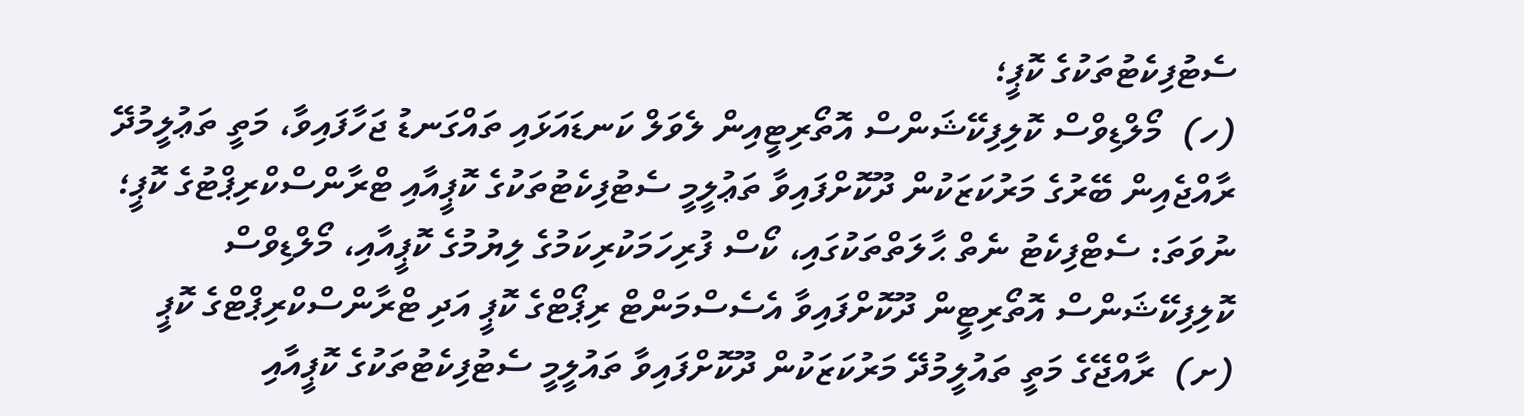ސެޓުފިކެޓުތަކުގެ ކޮޕީ؛
(ހ)  މޯލްޑިވްސް ކޮލިފިކޭޝަންސް އޮތޯރިޓީއިން ލެވަލް ކަނޑައަޅައި ތައްގަނޑު ޖަހާފައިވާ، މަތީ ތަޢުލީމުދޭ ރާއްޖެއިން ބޭރުގެ މަރުކަޒަކުން ދޫކޮށްފައިވާ ތަޢުލީމީ ސެޓުފިކެޓުތަކުގެ ކޮޕީއާއި ޓްރާންސްކްރިޕްޓުގެ ކޮޕީ؛ ނުވަތަ: ސެޓްފިކެޓު ނެތް ޙާލަތްތަކުގައި، ކޯސް ފުރިހަމަކުރިކަމުގެ ލިޔުމުގެ ކޮޕީއާއި، މޯލްޑިވްސް ކޮލިފިކޭޝަންސް އޮތޯރިޓީން ދޫކޮށްފައިވާ އެސެސްމަންޓް ރިޕޯޓްގެ ކޮޕީ އަދި ޓްރާންސްކްރިޕްޓްގެ ކޮޕީ
(ށ)  ރާއްޖޭގެ މަތީ ތައުލީމުދޭ މަރުކަޒަކުން ދޫކޮށްފައިވާ ތައުލީމީ ސެޓުފިކެޓުތަކުގެ ކޮޕީއާއި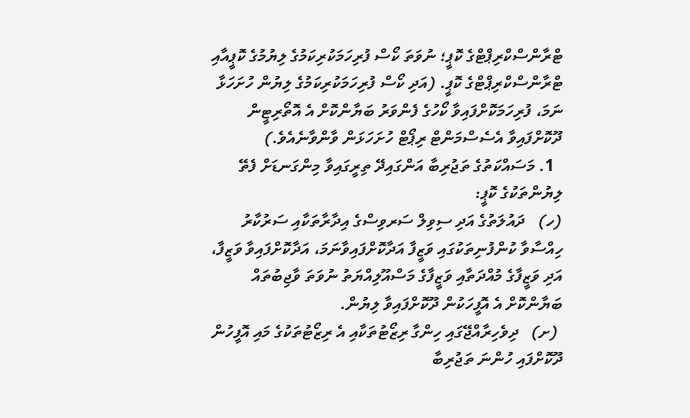ޓްރާންސްކްރިޕްޓްގެ ކޮޕީ؛ ނުވަތަ ކޯސް ފުރިހަމަކުރިކަމުގެ ލިޔުމުގެ ކޮޕީއާއި ޓްރާންސްކްރިޕްޓްގެ ކޮޕީ. (އަދި ކޯސް ފުރިހަމަކުރިކަމުގެ ލިޔުން ހުށަހަޅާ ނަމަ، ފުރިހަމަކޮށްފައިވާ ކޯހުގެ ފެންވަރު ބަޔާންކޮށް އެ އޮތޯރިޓީން ދޫކޮށްފައިވާ އެސެސްމަންޓް ރިޕޯޓް ހުށަހަޅަން ވާންވާނެއެވެ.)
  1. މަސައްކަތުގެ ތަޖުރިބާ އަންގައިދޭ ތިރީގައިވާ މިންގަނޑަށް ފެތޭ ލިޔުންތަކުގެ ކޮޕީ:
(ހ)   ދައުލަތުގެ އަދި ސިވިލް ސަރވިސްގެ އިދާރާތަކާއި ސަރުކާރު ހިއްސާވާ ކުންފުނިތަކުގައި ވަޒީފާ އަދާކޮށްފައިވާނަމަ، އަދާކޮށްފައިވާ ވަޒީފާ، އަދި ވަޒީފާގެ މުއްދަތާއި ވަޒީފާގެ މަސްއޫލިއްޔަތު ނުވަތަ ވާޖިބުތައް ބަޔާންކޮށް އެ އޮފީހަކުން ދޫކޮށްފައިވާ ލިޔުން.
 (ށ)   ދިވެހިރާއްޖޭގައި ހިންގާ ރިޒޯޓުތަކާއި އެ ރިޒޯޓުތަކުގެ މައި އޮފީހުން ދޫކޮށްފައި ހުންނަ ތަޖުރިބާ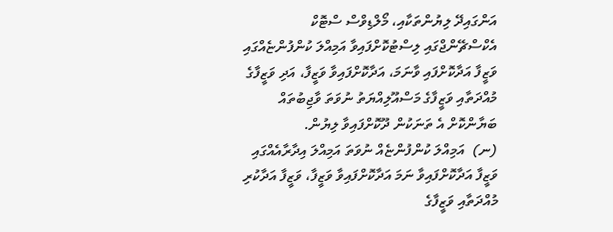އަންގައިދޭ ލިޔުންތަކާއި، މޯލްޑިވްސް ސްޓޮކް އެކްސްޗޭންޖްގައި ލިސްޓުކޮށްފައިވާ އަމިއްލަ ކުންފުންޏެއްގައި ވަޒީފާ އަދާކޮށްފައި ވާނަމަ، އަދާކޮށްފައިވާ ވަޒީފާ، އަދި ވަޒީފާގެ މުއްދަތާއި ވަޒީފާގެ މަސްއޫލިއްޔަތު ނުވަތަ ވާޖިބުތައް ބަޔާންކޮށް އެ ތަނަކުން ދޫކޮށްފައިވާ ލިޔުން.
(ނ)  އަމިއްލަ ކުންފުންޏެއް ނުވަތަ އަމިއްލަ އިދާރާއެއްގައި ވަޒީފާ އަދާކޮށްފައިވާ ނަމަ އަދާކޮށްފައިވާ ވަޒީފާ، ވަޒީފާ އަދާކުރި މުއްދަތާއި ވަޒީފާގެ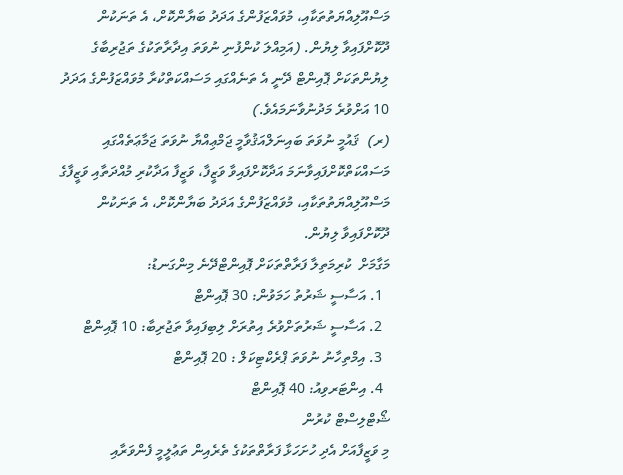މަސްއޫލިއްޔަތުތަކާއި، މުވައްޒަފުންގެ އަދަދު ބަޔާންކޮށް، އެ ތަނަކުން ދޫކޮށްފައިވާ ލިޔުން. (އަމިއްލަ ކުންފުނި ނުވަތަ އިދާރާތަކުގެ ތަޖުރިބާގެ ލިޔުންތަކަށް ޕޮއިންޓް ދޭނީ އެ ތަނެއްގައި މަސައްކަތްކުރާ މުވައްޒަފުންގެ އަދަދު 10 އަށްވުރެ މަދުނުވާނަމައެވެ.)
(ރ)  ޤައުމީ ނުވަތަ ބައިނަލްއަޤުވާމީ ޖަމްޢިއްޔާ ނުވަތަ ޖަމާޢަތެއްގައި މަސައްކަތްކޮށްފައިވާނަމަ އަދާކޮށްފައިވާ ވަޒީފާ، ވަޒީފާ އަދާކުރި މުއްދަތާއި ވަޒީފާގެ މަސްއޫލިއްޔަތުތަކާއި، މުވައްޒަފުންގެ އަދަދު ބަޔާންކޮށް، އެ ތަނަކުން ދޫކޮށްފައިވާ ލިޔުން.
މަގާމަށް  ކުރިމަތިލާ ފަރާތްތަކަށް ޕޮއިންޓްދޭނެ މިންގަނޑު:
  1. އަސާސީ ޝަރުތު ހަމަވުން: 30 ޕޮއިންޓް
  2. އަސާސީ ޝަރުތަށްވުރެ އިތުރަށް ލިބިފައިވާ ތަޖުރިބާ: 10 ޕޮއިންޓް
  3. އިމްތިހާނު ނުވަތަ ޕްރެކްޓިކަލް : 20 ޕޮއިންޓް
  4. އިންޓަރވިއު: 40 ޕޮއިންޓް
ޝޯޓްލިސްޓް ކުރުން
މި ވަޒީފާއަށް އެދި ހުށަހަޅާ ފަރާތްތަކުގެ ތެރެއިން ތަޢުލީމީ ފެންވަރާއި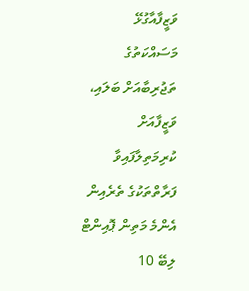ވަޒީފާއާގުޅޭ މަސައްކަތުގެ ތަޖުރިބާއަށް ބަލައި، ވަޒީފާއަށް ކުރިމަތިލާފައިވާ ފަރާތްތަކުގެ ތެރެއިން އެންމެ މަތިން ޕޮއިންޓް ލިބޭ 10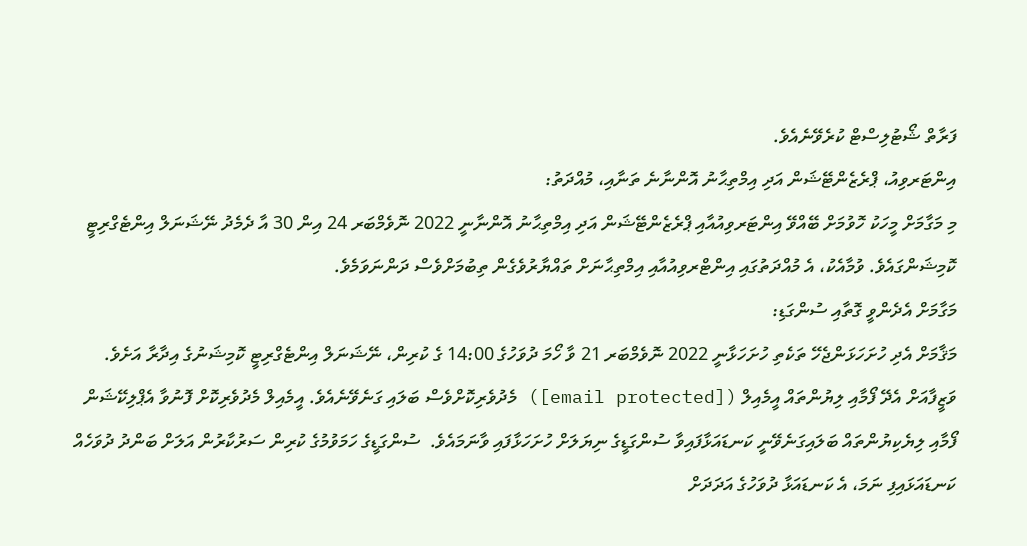ފަރާތް ޝޯޓުލިސްޓް ކުރެވޭނެއެވެ.
އިންޓަރވިއު، ޕްރެޒެންޓޭޝަން އަދި އިމްތިޙާނު އޮންނާނެ ތަނާއި، މުއްދަތު:
މި މަގާމަށް މީހަކު ހޮވުމަށް ބޭއްވޭ އިންޓަރވިއުއާއި ޕްރެޒެންޓޭޝަން އަދި އިމްތިޙާނު އޮންނާނީ 2022 ނޮވެމްބަރ 24 އިން 30 އާ ދެމެދު ނޭޝަނަލް އިންޓެގްރިޓީ ކޮމިޝަންގައެވެ. ވުމާއެކު، އެ މުއްދަތުގައި އިންޓްރވިއުއާއި އިމްތިޙާނަށް ތައްޔާރުވެގެން ތިބުމަށްވެސް ދަންނަވަމެވެ.
މަގާމަށް އެދެންވީ ގޮތާއި ސުންގަޑި:
މަޤާމަށް އެދި ހުށަހަޅަންޖެހޭ ތަކެތި ހުށަހަޅާނީ 2022 ނޮވެމްބަރ 21 ވާ ހޯމަ ދުވަހުގެ 14:00 ގެ ކުރިން، ނޭޝަނަލް އިންޓެގްރިޓީ ކޮމިޝަނުގެ އިދާރާ އަށެވެ. ވަޒީފާއަށް އެދޭ ފޯމާއި ލިޔުންތައް އީމެއިލް ([email protected]) މެދުވެރިކޮށްވެސް ބަލައި ގަނެވޭނެއެވެ. އީމެއިލް މެދުވެރިކޮށް ފޮނުވާ އެޕްލިކޭޝަން ފޯމާއި ލިޔެކިޔުންތައް ބަލައިގަނެވޭނީ ކަނޑައަޅާފައިވާ ސުންގަޑީގެ ނިޔަލަށް ހުށަހަޅާފައި ވާނަމައެވެ.  ސުންގަޑީގެ ހަމަވުމުގެ ކުރިން ސަރުކާރުން އަލަށް ބަންދު ދުވަހެއް ކަނޑައަޅައިފި ނަމަ، އެ ކަނޑައަޅާ ދުވަހުގެ އަދަދަށް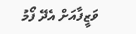ވަޒީފާއަށް އެދޭ ފޯމު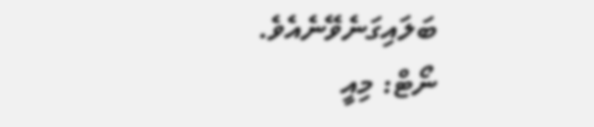ބަލައިގަނެވޭނެއެވެ.
ނޯޓް: މިއީ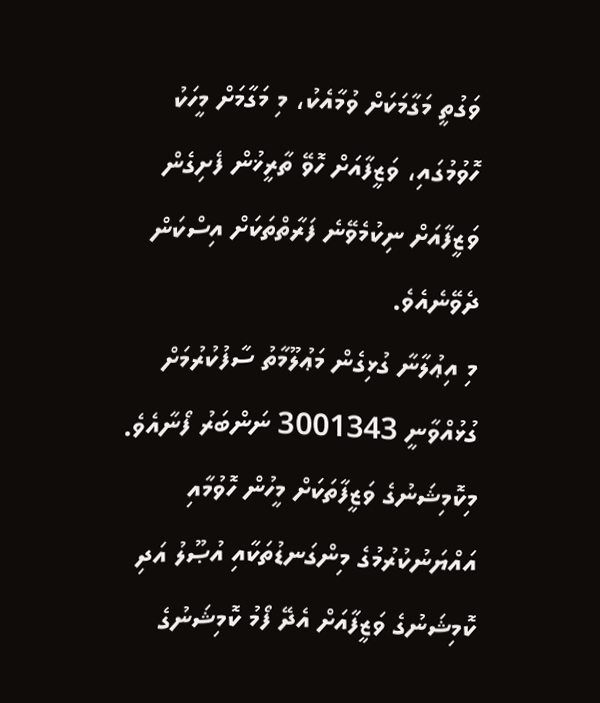ވަގުތީ މަގާމަކަށް ވުމާއެކު، މި މަގާމަށް މީހަކު ހޮވުމުގައި، ވަޒީފާއަށް ހޮވޭ ތާރީޚުން ފެށިގެން ވަޒީފާއަށް ނިކުމެވޭނެ ފަރާތްތަކަށް އިސްކަން ދެވޭނެއެވެ.
މި އިޢުލާނާ ގުޅިގެން މަޢުލޫމާތު ސާފުކުރުމަށް ގުޅުއްވާނީ 3001343 ނަންބަރު ފޯނާއެވެ. މިކޮމިޝަނުގެ ވަޒީފާތަކަށް މީހުން ހޮވުމާއި އައްޔަނުކުރުމުގެ މިންގަނޑުތަކާއި އުޞޫލު އަދި ކޮމިޝަނުގެ ވަޒީފާއަށް އެދޭ ފޯމު ކޮމިޝަނުގެ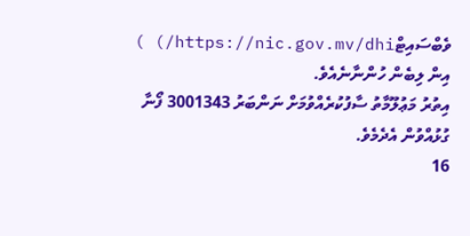ވެބްސައިޓްhttps://nic.gov.mv/dhi/) ) އިން ލިބެން ހުންނާނެއެވެ.
އިތުރު މަޢުލޫމާތު ސާފުކުރެއްވުމަށް ނަންބަރު 3001343 ފޯނާ ގުޅުއްވުން އެދެމެވެ.
16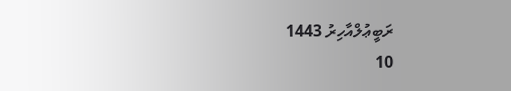ރަބީޢުލްއާހިރު 1443
10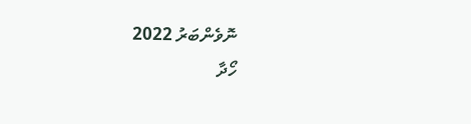ނޮވެންބަރު 2022
ހޯދާ